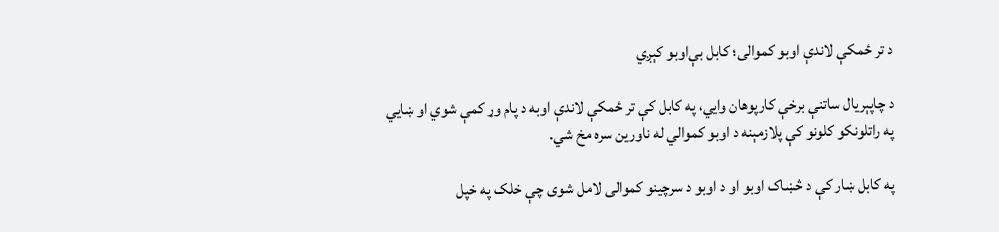د تر ځمکې لاندې اوبو کموالی؛ کابل بې‌اوبو کېږي

د چاپېریال ساتنې برخې کارپوهان وايي، په کابل کې تر ځمکې لاندې اوبه د پام وړ کمې شوي او ښايي په راتلونکو کلونو کې پلازمېنه د اوبو کموالي له ناورین سره مخ شي.

په کابل ښار کې د څښاک اوبو او د اوبو د سرچینو کموالی لامل شوی چې خلک په خپل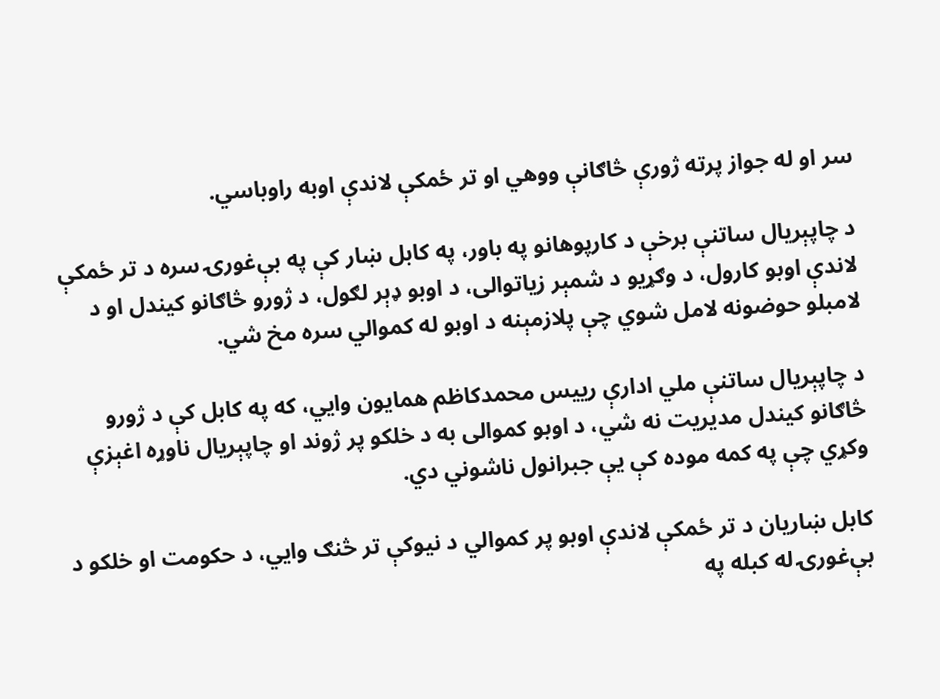سر او له جواز پرته ژورې څا‌ګانې ووهي او تر ځمکې لاندې اوبه راوباسي.

د چاپېریال ساتنې برخې د کارپوهانو په باور، په کابل ښار کې په بې‌غورۍ سره د تر ځمکې لاندې اوبو کارول، د وګړیو د شمېر زیاتوالی، د اوبو ډېر لګول، د ژورو څا‌ګانو کیندل او د لامبلو حوضونه لامل شوي چې پلازمېنه د اوبو له کموالي سره مخ شي.

د چاپېریال ساتنې ملي ادارې رییس محمدکاظم همایون وايي، که په کابل کې د ژورو څاګانو کیندل مدیریت نه شي، د اوبو کموالی به د خلکو پر ژوند او چاپېریال ناوړه اغېزې وکړي چې په کمه موده کې یې جبرانول ناشوني دي.

کابل ښاریان د تر ځمکې لاندې اوبو پر کموالي د نیوکې تر څنګ وايي، د حکومت او خلکو د بې‌غورۍ له کبله په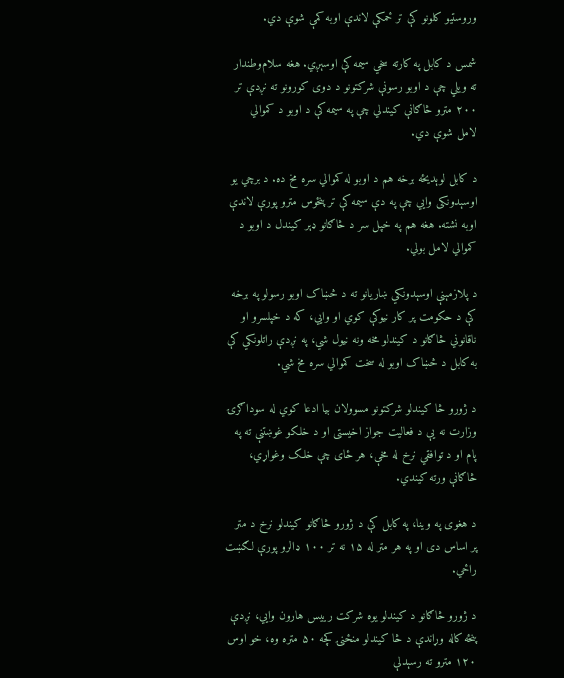وروستیو کلونو کې تر ځمکې لاندې اوبه کمې شوې دي.

شمس د کابل په کارته‌ سخي سیمه کې اوسېږي. هغه سلام‌وطندار ته ویلي چې د اوبو رسونې شرکتونو د دوی کورونو ته نږدې تر ۲۰۰ مترو څا‌ګانې کیندلي چې په سیمه کې د اوبو د کموالي لامل شوې دي.

د کابل لوېدیځه برخه هم د اوبو له کموالي سره مخ ده. د برچي یو اوسېدونکی وايي چې په دې سیمه کې تر پنځوس مترو پورې لاندې اوبه نشته. هغه هم په خپل سر د څاګانو ډېر کیندل د اوبو د کموالي لامل بولي.

د پلازمېنې اوسېدونکي ښاریانو ته د څښاک اوبو رسولو په برخه کې د حکومت پر کار نیوکې کوي او وايي، که د خپلسرو او ناقانوني څاګانو د کیندلو مخه ونه نیول شي، په نږدې راتلونکي کې به کابل د څښاک اوبو له سخت کموالي سره مخ شي.

د ژورو څا کیندلو شرکتونو مسوولان بیا ادعا کوي له سوداګرۍ وزارت نه یې د فعالیت جواز اخیستی او د خلکو غوښتنې ته په پام او د توافقي نرخ له مخې، هر ځای چې خلک وغواړي، څاګانې ورته کیندي.

د هغوی په وینا، په کابل کې د ژورو څاګانو کیندلو نرخ د متر پر اساس دی او په هر متر له ۱۵ نه تر ۱۰۰ ډالرو پورې لګښت راځي.

د ژورو څاګانو د کيندلو یوه شرکت رییس هارون وايي، نږدې پنځه کاله وړاندې د څا کیندلو منځنۍ کچه ۵۰ متره وه، خو اوس ۱۲۰ مترو ته رسېدلې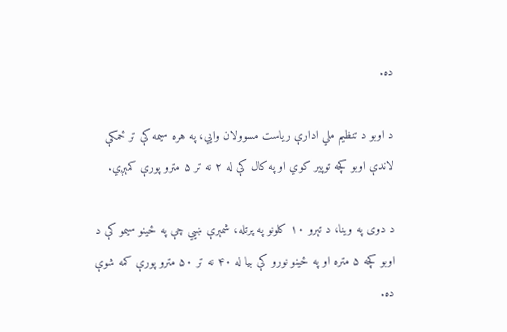ده.

د اوبو د تنظیم ملي ادارې ریاست مسوولان وايي، په هره سیمه کې تر ځمکې لاندې اوبو کچه توپیر کوي او په کال کې له ۲ نه تر ۵ مترو پورې کمېږي.

د دوی په وینا، د تېرو ۱۰ کلونو په پرتله، شمېرې ښيي چې په ځینو سیمو کې د اوبو کچه ۵ متره او په ځینو نورو کې بیا له ۴۰ نه تر ۵۰ مترو پورې کمه شوې ده.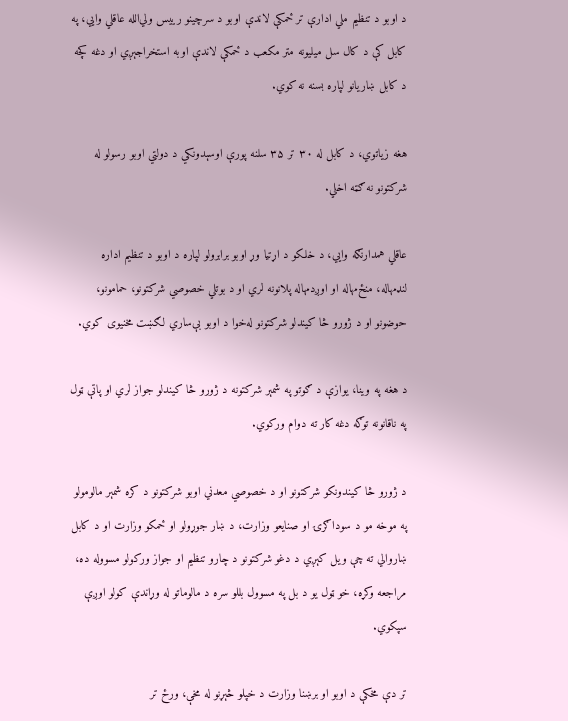د اوبو د تنظیم ملي ادارې تر ځمکې لاندې اوبو د سرچینو رییس ولي‌الله عاقلي وايي، په کابل کې د کال سل میلیونه متر مکعب د ځمکې لاندې اوبه استخراجېږي او دغه کچه د کابل ښاریانو لپاره بسنه نه کوي.

هغه زیاتوي، د کابل له ۳۰ تر ۳۵ سلنه پورې اوسېدونکي د دولتي اوبو رسولو له شرکتونو نه ګټه اخلي.

عاقلي همدارنګه وايي، د خلکو د اړتیا وړ اوبو برابرولو لپاره د اوبو د تنظیم اداره لنډمهاله، منځ‌مهاله او اوږدمهاله پلانونه لري او د بوتلي خصوصي شرکتونو، حمامونو، حوضونو او د ژورو څا کیندلو شرکتونو له‌خوا د اوبو بې‌ساري لګښت مخنیوی کوي.

د هغه په وینا، یوازې د ګوتو په شمېر شرکتونه د ژورو څا کیندلو جواز لري او پاتې ټول په ناقانونه توګه دغه کار ته دوام ورکوي.

د ژورو څا کیندونکو شرکتونو او د خصوصي معدني اوبو شرکتونو د کره شمېر مالومولو په موخه مو د سوداګرۍ او صنایعو وزارت، د ښار جوړولو او ځمکو وزارت او د کابل ښاروالي ته چې ویل کېږي د دغو شرکتونو د چارو تنظیم او جواز ورکولو مسووله ده، مراجعه وکړه، خو ټول یو د بل په مسوول بللو سره د مالوماتو له وړاندې کولو اوږې سپکوي.

تر دې مخکې د اوبو او برښنا وزارت د خپلو څېړنو له مخې، ورځ تر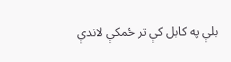بلې په کابل کې تر ځمکې لاندې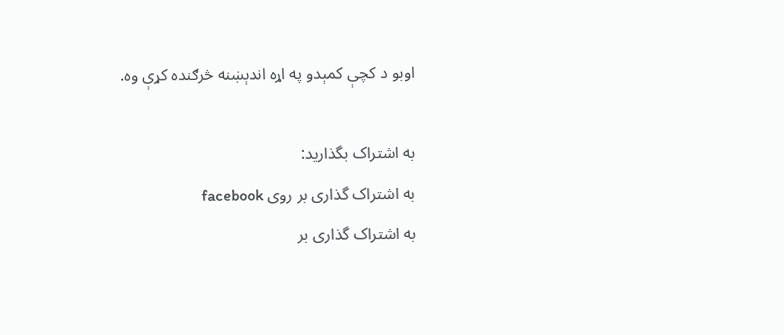اوبو د کچې کمېدو په اړه اندېښنه څرګنده کړې وه.

به اشتراک بگذارید:
به اشتراک گذاری بر روی facebook
به اشتراک گذاری بر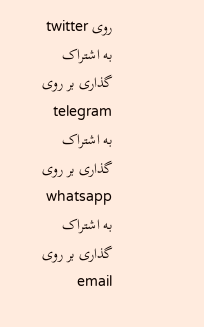روی twitter
به اشتراک گذاری بر روی telegram
به اشتراک گذاری بر روی whatsapp
به اشتراک گذاری بر روی email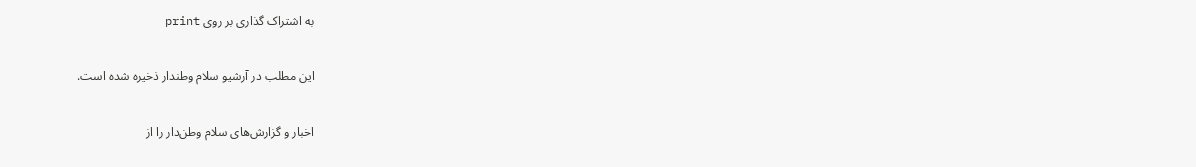به اشتراک گذاری بر روی print

این مطلب در آرشیو سلام وطندار ذخیره شده است.

اخبار و گزارش‌های سلام وطن‌دار را از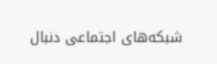شبکه‌های اجتماعی دنبال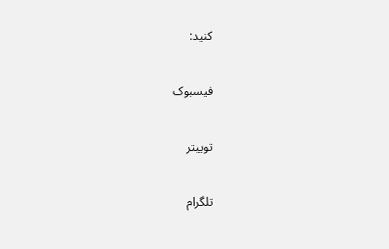کنید:

فیسبوک

توییتر

تلگرام